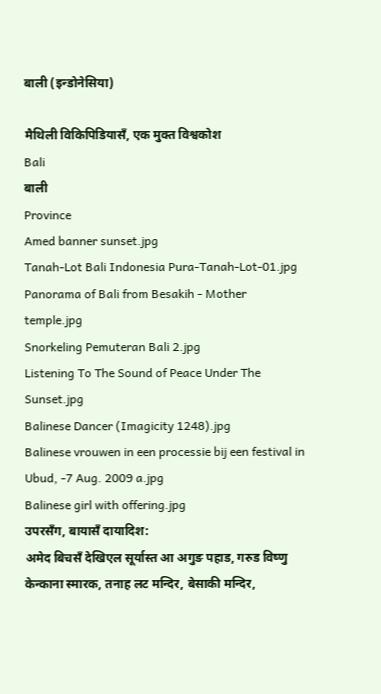बाली (इन्डोनेसिया)

मैथिली विकिपिडियासँ, एक मुक्त विश्वकोश
Bali
बाली
Province
Amed banner sunset.jpg
Tanah-Lot Bali Indonesia Pura-Tanah-Lot-01.jpg
Panorama of Bali from Besakih - Mother temple.jpg
Snorkeling Pemuteran Bali 2.jpg
Listening To The Sound of Peace Under The Sunset.jpg
Balinese Dancer (Imagicity 1248).jpg
Balinese vrouwen in een processie bij een festival in Ubud, -7 Aug. 2009 a.jpg
Balinese girl with offering.jpg
उपरसँग, बायासँ दायादिश:
अमेद बिचसँ देखिएल सूर्यास्त आ अगुङ पहाड, गरुड विष्णु केन्काना स्मारक, तनाह लट मन्दिर, बेसाकी मन्दिर,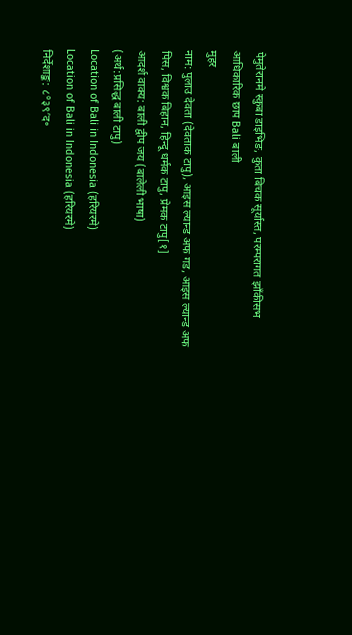पेमुतेरानमे स्कुबा डाइभिङ, कुता बिचक सूर्यास्त, परम्परागत झाँकीसभ
आधिकारिक छाप Bali बाली
मुहर
नाम: पुलाउ देवता (देवताक टापु), आइस ल्यान्ड अफ गड, आइस ल्यान्ड अफ पिस, विश्वक बिहान, हिन्दू धर्मक टापु, प्रेमक टापु[१]
आदर्श वाक्य: बाली द्वीप जय (बालेली भाषा)
(अर्थ:प्रसिद्ध बाली टापु)
Location of Bali in Indonesia (हरियरमे)
Location of Bali in Indonesia (हरियरमे)
निर्देशाङ्क: ८°३९′द॰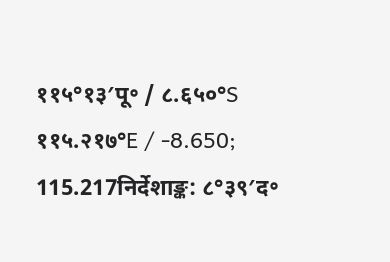११५°१३′पू॰ / ८.६५०°S ११५.२१७°E / -8.650; 115.217निर्देशाङ्क: ८°३९′द॰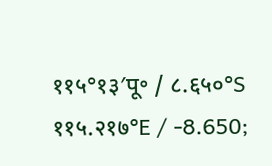११५°१३′पू॰ / ८.६५०°S ११५.२१७°E / -8.650;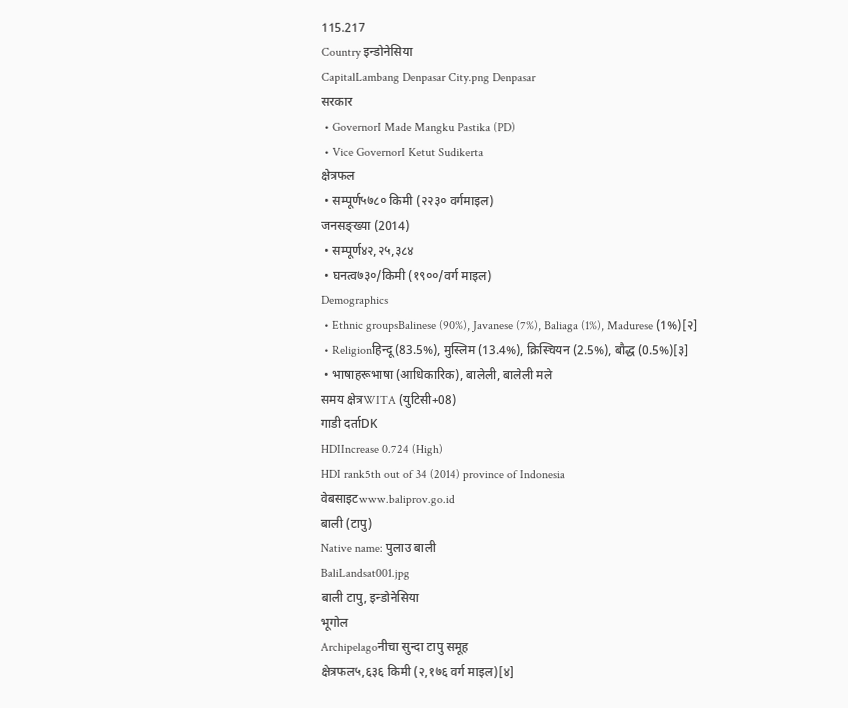115.217
Country इन्डोनेसिया
CapitalLambang Denpasar City.png Denpasar
सरकार
 • GovernorI Made Mangku Pastika (PD)
 • Vice GovernorI Ketut Sudikerta
क्षेत्रफल
 • सम्पूर्ण५७८० किमी (२२३० वर्गमाइल)
जनसङ्ख्या (2014)
 • सम्पूर्ण४२,२५,३८४
 • घनत्व७३०/किमी (१९००/वर्ग माइल)
Demographics
 • Ethnic groupsBalinese (90%), Javanese (7%), Baliaga (1%), Madurese (1%)[२]
 • Religionहिन्दू (83.5%), मुस्लिम (13.4%), क्रिस्चियन (2.5%), बौद्ध (0.5%)[३]
 • भाषाहरूभाषा (आधिकारिक), बालेली, बालेली मले
समय क्षेत्रWITA (युटिसी+08)
गाडी दर्ताDK
HDIIncrease 0.724 (High)
HDI rank5th out of 34 (2014) province of Indonesia
वेबसाइटwww.baliprov.go.id
बाली (टापु)
Native name: पुलाउ बाली
BaliLandsat001.jpg
बाली टापु, इन्डोनेसिया
भूगोल
Archipelagoनीचा सुन्दा टापु समूह
क्षेत्रफल५,६३६ किमी (२,१७६ वर्ग माइल)[४]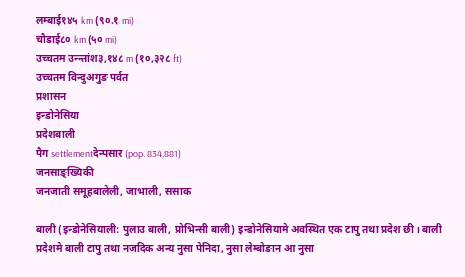लम्बाई१४५ km (९०.१ mi)
चौडाई८० km (५० mi)
उच्चतम उन्न्तांश३,१४८ m (१०,३२८ ft)
उच्चतम विन्दुअगुङ पर्वत
प्रशासन
इन्डोनेसिया
प्रदेशबाली
पैग settlementदेन्पसार (pop. 834,881)
जनसाङ्ख्यिकी
जनजाती समूहबालेली, जाभाली, ससाक

बाली (इन्डोनेसियाली: पुलाउ बाली, प्रोभिन्सी बाली) इन्डोनेसियामे अवस्थित एक टापु तथा प्रदेश छी। बाली प्रदेशमे बाली टापु तथा नजदिक अन्य नुसा पेनिदा, नुसा लेम्बोङान आ नुसा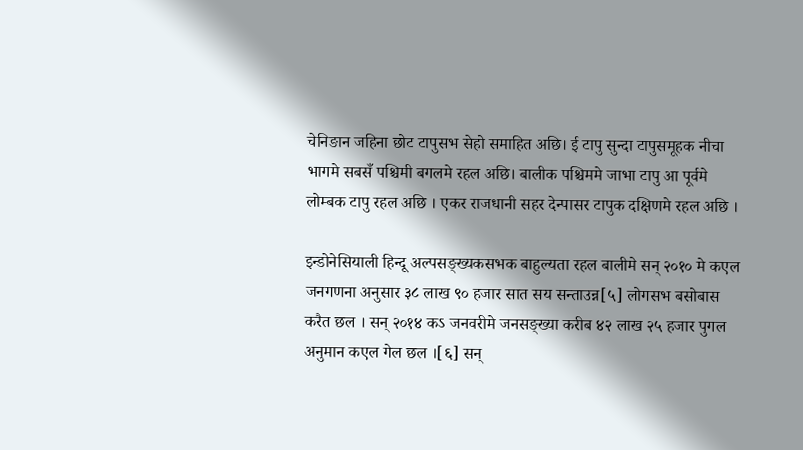चेनिङान जहिना छोट टापुसभ सेहो समाहित अछि। ई टापु सुन्दा टापुसमूहक नीचा भागमे सबसँ पश्चिमी बगलमे रहल अछि। बालीक पश्चिममे जाभा टापु आ पूर्वमे लोम्बक टापु रहल अछि । एकर राजधानी सहर देन्पासर टापुक दक्षिणमे रहल अछि ।

इन्डोनेसियाली हिन्दू अल्पसङ्ख्यकसभक बाहुल्यता रहल बालीमे सन् २०१० मे कएल जनगणना अनुसार ३८ लाख ९० हजार सात सय सन्ताउन्न[५] लोगसभ बसोबास करैत छल । सन् २०१४ कऽ जनवरीमे जनसङ्ख्या करीब ४२ लाख २५ हजार पुगल अनुमान कएल गेल छल ।[६] सन्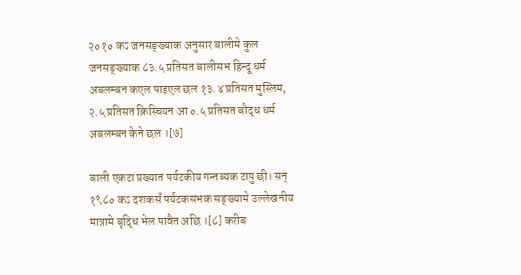२०१० कऽ जनसङ्ख्याक अनुसार बालीमे कुल जनसङ्ख्याक ८३.५ प्रतिसत बालीसभ हिन्दू धर्म अबलम्बन कएल पाइएल छल १३.४ प्रतिसत मुस्लिम, २.५ प्रतिसत क्रिस्चियन आ ०.५ प्रतिसत बौद्ध धर्म अबलम्बन केने छल ।[७]

बाली एकटा प्रख्यात पर्यटकीय गन्तब्यक टापु छी। सन् १९८० कऽ दशकसँ पर्यटकसभक सङ्ख्यामे उल्लेखनीय मात्रामे बृद्धि भेल पावैत अछि ।[८] करीब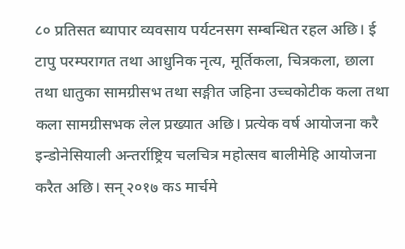८० प्रतिसत ब्यापार व्यवसाय पर्यटनसग सम्बन्धित रहल अछि। ई टापु परम्परागत तथा आधुनिक नृत्य, मूर्तिकला, चित्रकला, छाला तथा धातुका सामग्रीसभ तथा सङ्गीत जहिना उच्चकोटीक कला तथा कला सामग्रीसभक लेल प्रख्यात अछि। प्रत्येक वर्ष आयोजना करै इन्डोनेसियाली अन्तर्राष्ट्रिय चलचित्र महोत्सव बालीमेहि आयोजना करैत अछि। सन् २०१७ कऽ मार्चमे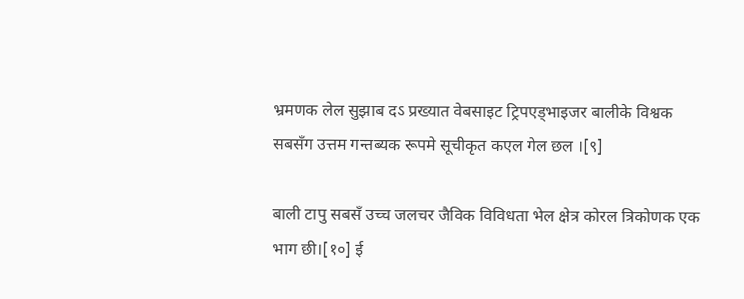भ्रमणक लेल सुझाब दऽ प्रख्यात वेबसाइट ट्रिपएड्भाइजर बालीके विश्वक सबसँग उत्तम गन्तब्यक रूपमे सूचीकृत कएल गेल छल ।[९]

बाली टापु सबसँ उच्च जलचर जैविक विविधता भेल क्षेत्र कोरल त्रिकोणक एक भाग छी।[१०] ई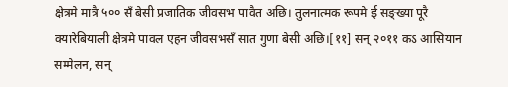क्षेत्रमे मात्रै ५०० सँ बेसी प्रजातिक जीवसभ पावैत अछि। तुलनात्मक रूपमे ई सङ्ख्या पूरै क्यारेबियाली क्षेत्रमे पावल एहन जीवसभसँ सात गुणा बेसी अछि।[११] सन् २०११ कऽ आसियान सम्मेलन, सन्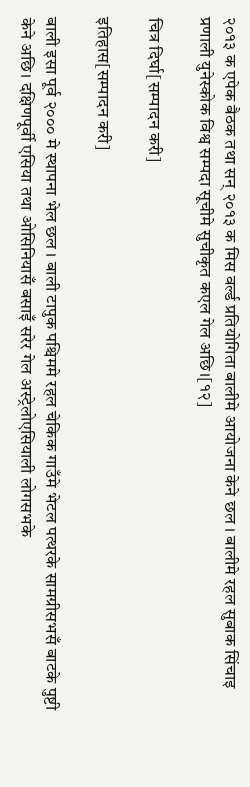२०१३ क एपेक बैठक तथा सन् २०१३ क मिस वर्ल्ड प्रतियोगिता बालीमे आयोजना केने छल । बालीमे रहल सुबाक सिंचाइ प्रणाली युनेस्कोक विश्व सम्पदा सूचीमे सुचीकृत कएल गेल अछि।[१२]

चित्र दिर्घा[सम्पादन करी]

इतिहास[सम्पादन करी]

बाली इसा पूर्व २००० मे स्थापना भेल छल । बाली टापुक पश्चिममे रहल चेकिक गाउँमे भेटल पत्थरके सामग्रीसभसँ बाटके पुष्टी केने अछि। दक्षिणपूर्वी एसिया तथा ओसिनियासँ बसाइँ सरेर गेल अस्ट्रेलोएसियाली लोगसभके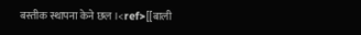बस्तीक स्थापना केने छल ।<ref>[[बाली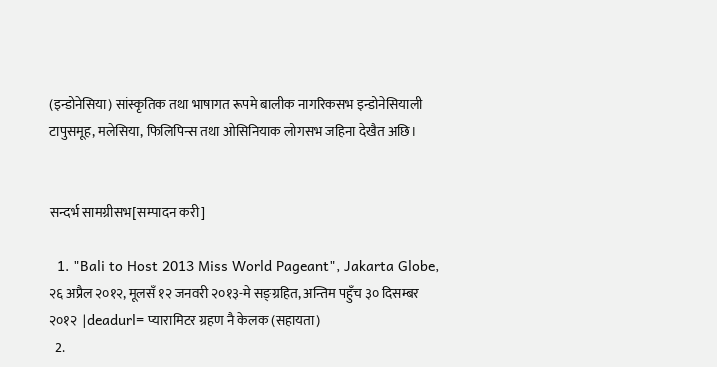(इन्डोनेसिया) सांस्कृतिक तथा भाषागत रूपमे बालीक नागरिकसभ इन्डोनेसियाली टापुसमूह, मलेसिया, फिलिपिन्स तथा ओसिनियाक लोगसभ जहिना देखैत अछि।


सन्दर्भ सामग्रीसभ[सम्पादन करी]

  1. "Bali to Host 2013 Miss World Pageant", Jakarta Globe, २६ अप्रैल २०१२, मूलसँ १२ जनवरी २०१३-मे सङ्ग्रहित, अन्तिम पहुँच ३० दिसम्बर २०१२  |deadurl= प्यारामिटर ग्रहण नै केलक (सहायता)
  2.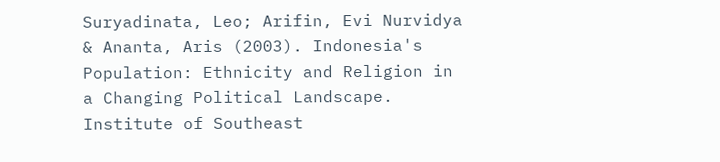Suryadinata, Leo; Arifin, Evi Nurvidya & Ananta, Aris (2003). Indonesia's Population: Ethnicity and Religion in a Changing Political Landscape. Institute of Southeast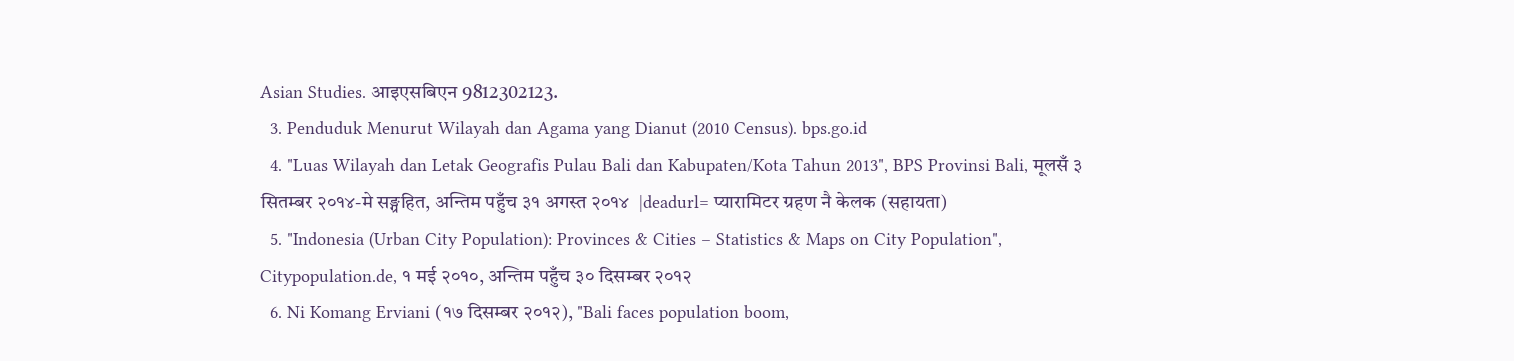Asian Studies. आइएसबिएन 9812302123.
  3. Penduduk Menurut Wilayah dan Agama yang Dianut (2010 Census). bps.go.id
  4. "Luas Wilayah dan Letak Geografis Pulau Bali dan Kabupaten/Kota Tahun 2013", BPS Provinsi Bali, मूलसँ ३ सितम्बर २०१४-मे सङ्ग्रहित, अन्तिम पहुँच ३१ अगस्त २०१४  |deadurl= प्यारामिटर ग्रहण नै केलक (सहायता)
  5. "Indonesia (Urban City Population): Provinces & Cities – Statistics & Maps on City Population", Citypopulation.de, १ मई २०१०, अन्तिम पहुँच ३० दिसम्बर २०१२
  6. Ni Komang Erviani (१७ दिसम्बर २०१२), "Bali faces population boom,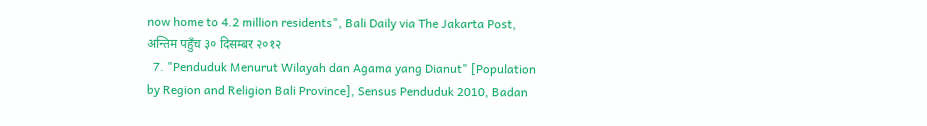now home to 4.2 million residents", Bali Daily via The Jakarta Post, अन्तिम पहुँच ३० दिसम्बर २०१२
  7. "Penduduk Menurut Wilayah dan Agama yang Dianut" [Population by Region and Religion Bali Province], Sensus Penduduk 2010, Badan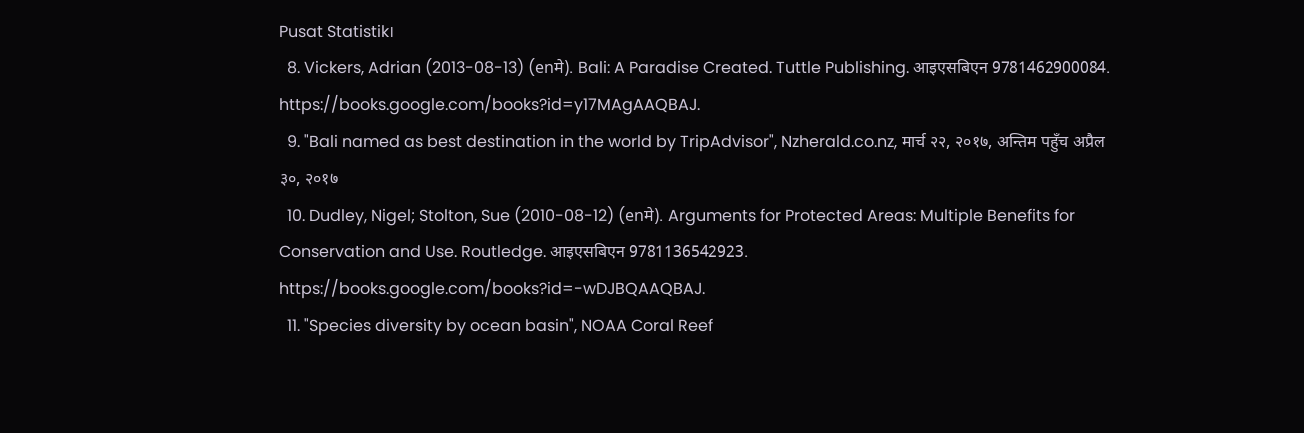Pusat Statistik।
  8. Vickers, Adrian (2013-08-13) (enमे). Bali: A Paradise Created. Tuttle Publishing. आइएसबिएन 9781462900084. https://books.google.com/books?id=y17MAgAAQBAJ.
  9. "Bali named as best destination in the world by TripAdvisor", Nzherald.co.nz, मार्च २२, २०१७, अन्तिम पहुँच अप्रैल ३०, २०१७
  10. Dudley, Nigel; Stolton, Sue (2010-08-12) (enमे). Arguments for Protected Areas: Multiple Benefits for Conservation and Use. Routledge. आइएसबिएन 9781136542923. https://books.google.com/books?id=-wDJBQAAQBAJ.
  11. "Species diversity by ocean basin", NOAA Coral Reef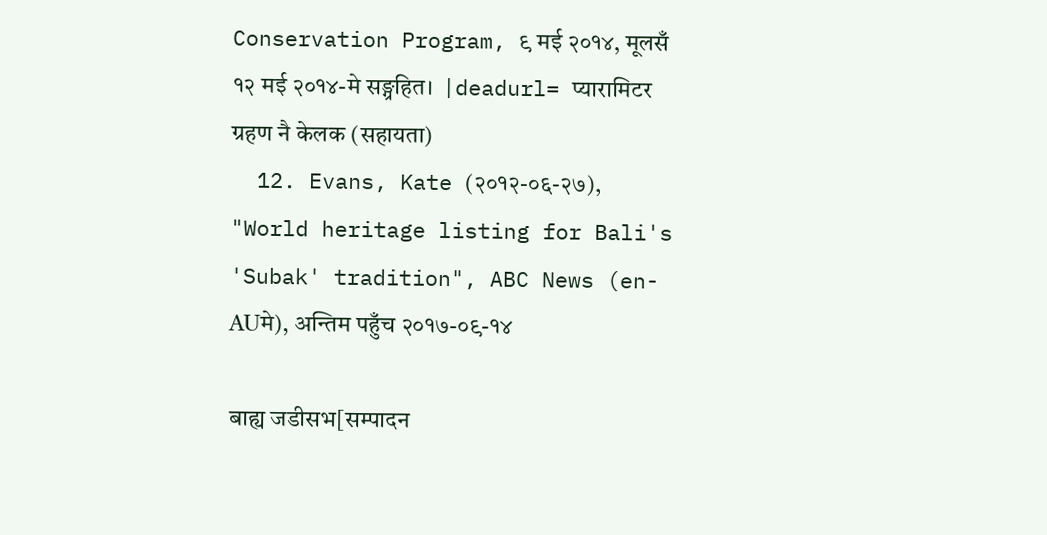Conservation Program, ९ मई २०१४, मूलसँ १२ मई २०१४-मे सङ्ग्रहित।  |deadurl= प्यारामिटर ग्रहण नै केलक (सहायता)
  12. Evans, Kate (२०१२-०६-२७), "World heritage listing for Bali's 'Subak' tradition", ABC News (en-AUमे), अन्तिम पहुँच २०१७-०९-१४

बाह्य जडीसभ[सम्पादन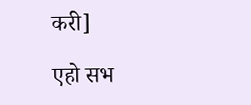करी]

एहो सभ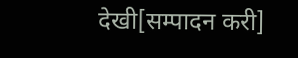देखी[सम्पादन करी]